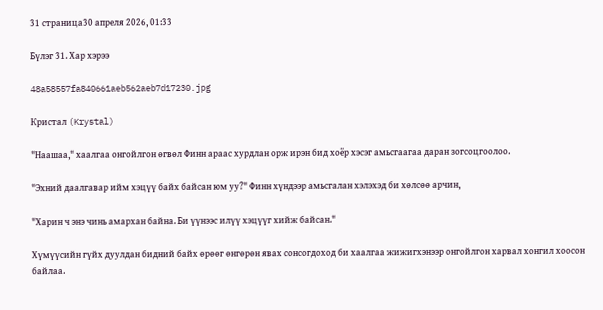31 страница30 апреля 2026, 01:33

Бүлэг 31. Хар хэрээ

48a58557fa840661aeb562aeb7d17230.jpg

Кристал (Krystal)

"Наашаа," хаалгаа онгойлгон өгвөл Финн араас хурдлан орж ирэн бид хоёр хэсэг амьсгаагаа даран зогсоцгоолоо.

"Эхний даалгавар ийм хэцүү байх байсан юм уу?" Финн хүндээр амьсгалан хэлэхэд би хөлсөө арчин,

"Харин ч энэ чинь амархан байна. Би үүнээс илүү хэцүүг хийж байсан."

Хүмүүсийн гүйх дуулдан бидний байх өрөөг өнгөрөн явах сонсогдоход би хаалгаа жижигхэнээр онгойлгон харвал хонгил хоосон байлаа.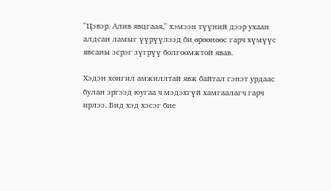"Цэвэр. Алив явцгаая," хэмээн түүний дээр ухаан алдсан ламыг үүрүүлээд би өрөөнөөс гарч хүмүүс явсаны эсрэг зүгрүү болгоомжтой явав.

Хэдэн хонгил амжиллтай явж байтал гэнэт урдаас булан эргээд юугаа ч мэдэхгүй хамгаалагч гарч ирлээ. Бид хэд хэсэг бие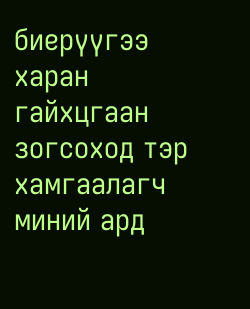биерүүгээ харан гайхцгаан зогсоход тэр хамгаалагч миний ард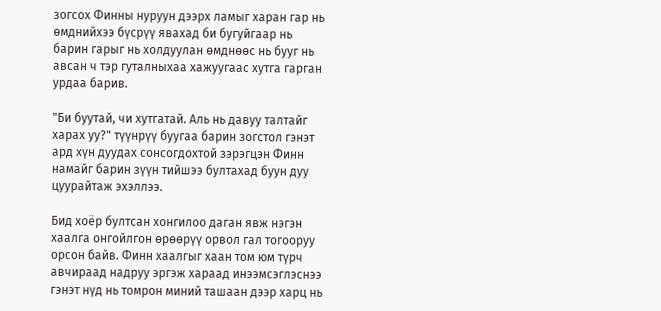зогсох Финны нуруун дээрх ламыг харан гар нь өмднийхээ бүсрүү явахад би бугуйгаар нь барин гарыг нь холдуулан өмднөөс нь бууг нь авсан ч тэр гуталныхаа хажуугаас хутга гарган урдаа барив.

"Би буутай, чи хутгатай. Аль нь давуу талтайг харах уу?" түүнрүү буугаа барин зогстол гэнэт ард хүн дуудах сонсогдохтой зэрэгцэн Финн намайг барин зүүн тийшээ бултахад буун дуу цуурайтаж эхэллээ.

Бид хоёр бултсан хонгилоо даган явж нэгэн хаалга онгойлгон өрөөрүү орвол гал тогооруу орсон байв. Финн хаалгыг хаан том юм түрч авчираад надруу эргэж хараад инээмсэглэснээ гэнэт нүд нь томрон миний ташаан дээр харц нь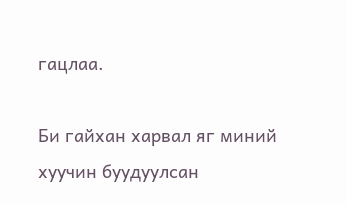гацлаа.

Би гайхан харвал яг миний хуучин буудуулсан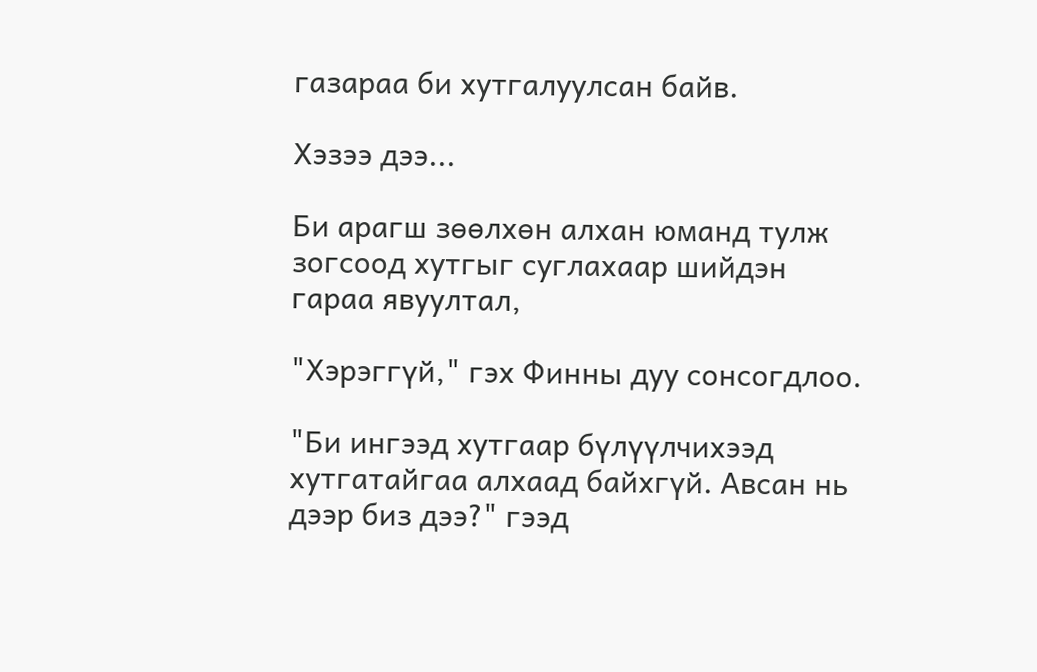газараа би хутгалуулсан байв.

Хэзээ дээ...

Би арагш зөөлхөн алхан юманд тулж зогсоод хутгыг суглахаар шийдэн гараа явуултал,

"Хэрэггүй," гэх Финны дуу сонсогдлоо.

"Би ингээд хутгаар бүлүүлчихээд хутгатайгаа алхаад байхгүй. Авсан нь дээр биз дээ?" гээд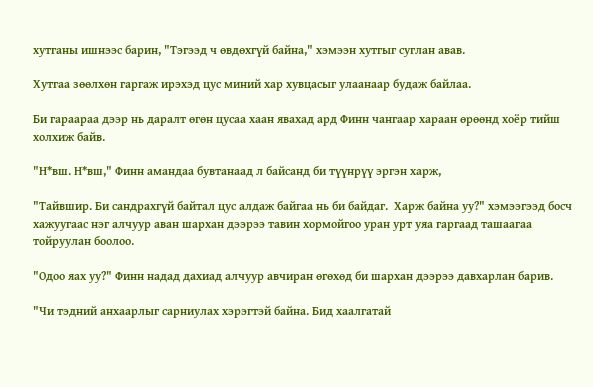хутганы ишнээс барин, "Тэгээд ч өвдөхгүй байна," хэмээн хутгыг суглан авав.

Хутгаа зөөлхөн гаргаж ирэхэд цус миний хар хувцасыг улаанаар будаж байлаа.

Би гараараа дээр нь даралт өгөн цусаа хаан явахад ард Финн чангаар хараан өрөөнд хоёр тийш холхиж байв.

"Н*вш. Н*вш," Финн амандаа бувтанаад л байсанд би түүнрүү эргэн харж,

"Тайвшир. Би сандрахгүй байтал цус алдаж байгаа нь би байдаг.  Харж байна уу?" хэмээгээд босч хажуугаас нэг алчуур аван шархан дээрээ тавин хормойгоо уран урт уяа гаргаад ташаагаа тойруулан боолоо.

"Одоо яах уу?" Финн надад дахиад алчуур авчиран өгөхөд би шархан дээрээ давхарлан барив.

"Чи тэдний анхаарлыг сарниулах хэрэгтэй байна. Бид хаалгатай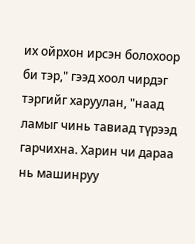их ойрхон ирсэн болохоор би тэр," гээд хоол чирдэг тэргийг харуулан, "наад ламыг чинь тавиад түрээд гарчихна. Харин чи дараа нь машинруу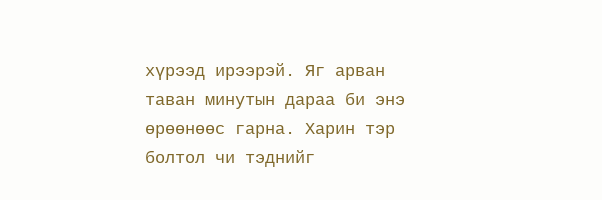хүрээд ирээрэй. Яг арван таван минутын дараа би энэ өрөөнөөс гарна. Харин тэр болтол чи тэднийг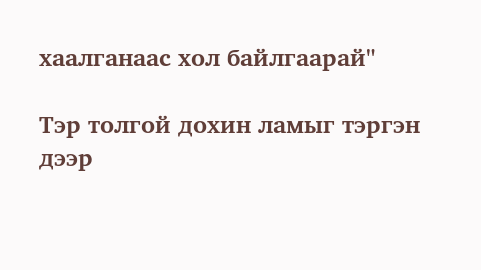хаалганаас хол байлгаарай"

Тэр толгой дохин ламыг тэргэн дээр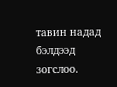тавин надад бэлдээд зогслоо.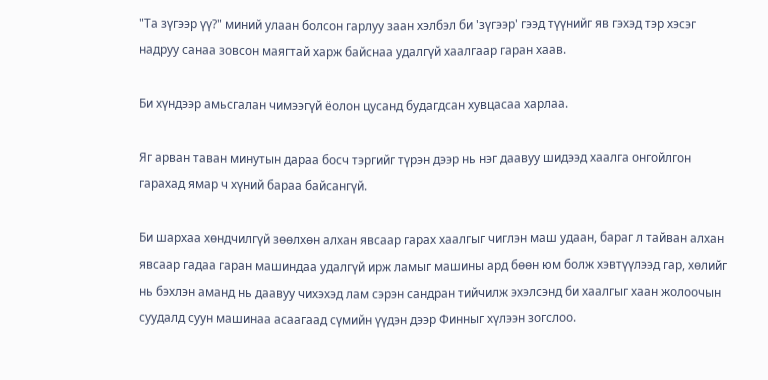"Та зүгээр үү?" миний улаан болсон гарлуу заан хэлбэл би 'зүгээр' гээд түүнийг яв гэхэд тэр хэсэг надруу санаа зовсон маягтай харж байснаа удалгүй хаалгаар гаран хаав.

Би хүндээр амьсгалан чимээгүй ёолон цусанд будагдсан хувцасаа харлаа.

Яг арван таван минутын дараа босч тэргийг түрэн дээр нь нэг даавуу шидээд хаалга онгойлгон гарахад ямар ч хүний бараа байсангүй.

Би шархаа хөндчилгүй зөөлхөн алхан явсаар гарах хаалгыг чиглэн маш удаан, бараг л тайван алхан явсаар гадаа гаран машиндаа удалгүй ирж ламыг машины ард бөөн юм болж хэвтүүлээд гар, хөлийг нь бэхлэн аманд нь даавуу чихэхэд лам сэрэн сандран тийчилж эхэлсэнд би хаалгыг хаан жолоочын суудалд суун машинаа асаагаад сүмийн үүдэн дээр Финныг хүлээн зогслоо.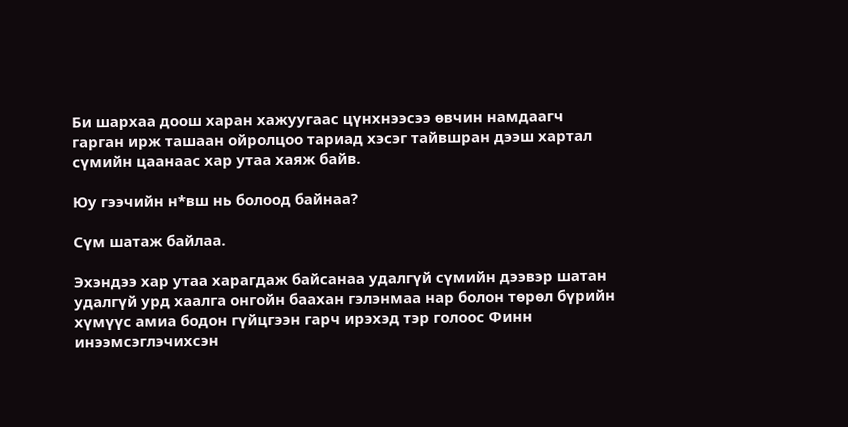Би шархаа доош харан хажуугаас цүнхнээсээ өвчин намдаагч гарган ирж ташаан ойролцоо тариад хэсэг тайвшран дээш хартал сүмийн цаанаас хар утаа хаяж байв.

Юу гээчийн н*вш нь болоод байнаа?

Сүм шатаж байлаа.

Эхэндээ хар утаа харагдаж байсанаа удалгүй сүмийн дээвэр шатан удалгүй урд хаалга онгойн баахан гэлэнмаа нар болон төрөл бүрийн хүмүүс амиа бодон гүйцгээн гарч ирэхэд тэр голоос Финн инээмсэглэчихсэн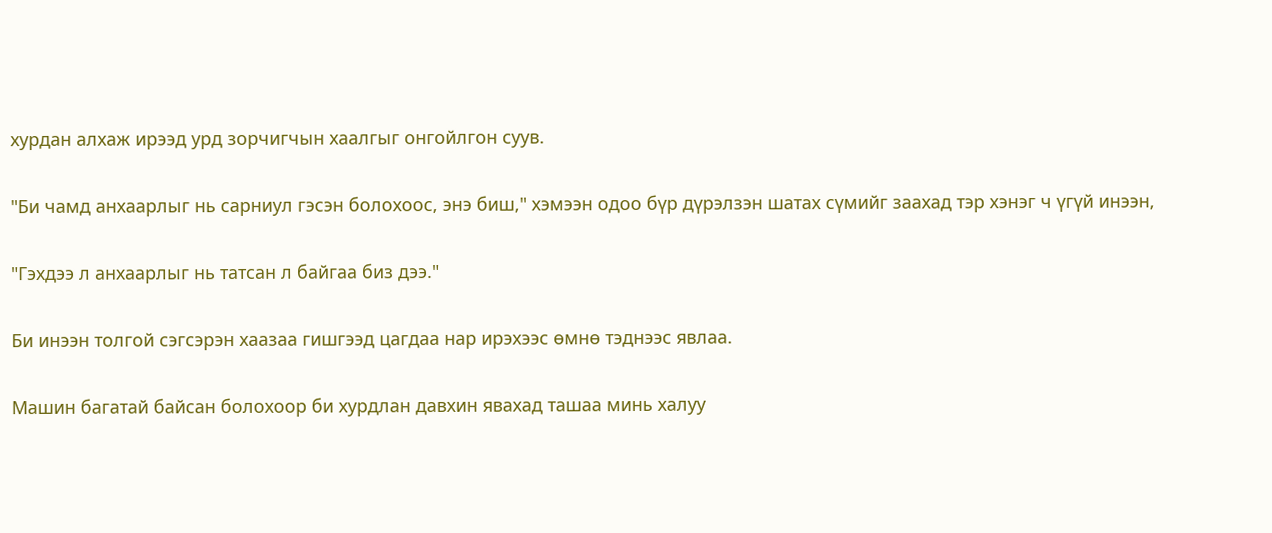хурдан алхаж ирээд урд зорчигчын хаалгыг онгойлгон суув.

"Би чамд анхаарлыг нь сарниул гэсэн болохоос, энэ биш," хэмээн одоо бүр дүрэлзэн шатах сүмийг заахад тэр хэнэг ч үгүй инээн,

"Гэхдээ л анхаарлыг нь татсан л байгаа биз дээ."

Би инээн толгой сэгсэрэн хаазаа гишгээд цагдаа нар ирэхээс өмнө тэднээс явлаа.

Машин багатай байсан болохоор би хурдлан давхин явахад ташаа минь халуу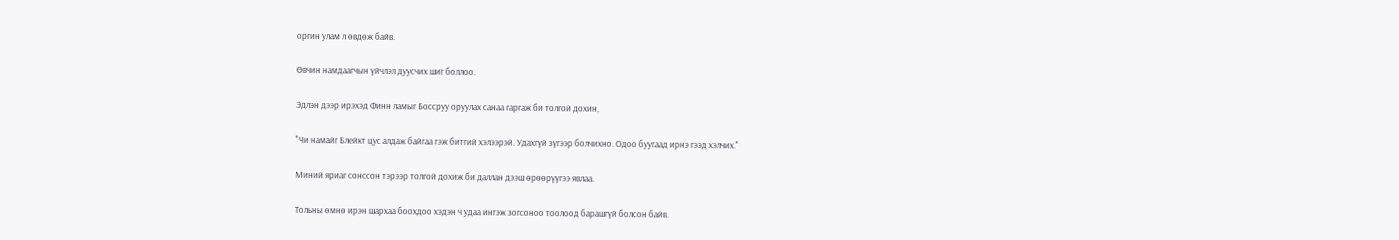оргин улам л өвдөж байв.

Өвчин намдаагчын үйчлэл дуусчих шиг боллоо.

Эдлэн дээр ирэхэд Финн ламыг Боссруу оруулах санаа гаргаж би толгой дохин,

"Чи намайг Блейкт цус алдаж байгаа гэж битгий хэлээрэй. Удахгүй зүгээр болчихно. Одоо буугаад ирнэ гээд хэлчих."

Миний яриаг сонссон тэрээр толгой дохиж би даллан дээш өрөөрүүгээ явлаа.

Тольны өмнө ирэн шархаа боохдоо хэдэн ч удаа ингэж зогсоноо тоолоод барашгүй болсон байв.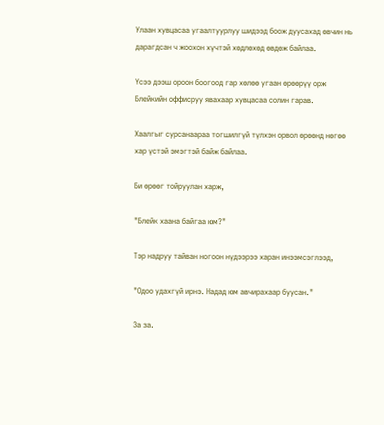Улаан хувцасаа угаалтуурлуу шидээд боож дуусахад өвчин нь дарагдсан ч жоохон хүчтэй хөдлөхөд өвдөж байлаа.

Үсээ дээш ороон боогоод гар хөлөө угаан өрөөрүү орж Блейкийн оффисруу явахаар хувцасаа солин гарав.

Хаалгыг сурсанаараа тогшилгүй түлхэн орвол өрөөнд нөгөө хар үстэй эмэгтэй байж байлаа.

Би өрөөг тойруулан харж,

"Блейк хаана байгаа юм?"

Тэр надруу тайван ногоон нүдээрээ харан инээмсэглээд,

"Одоо удахгүй ирнэ. Надад юм авчирахаар буусан."

За за.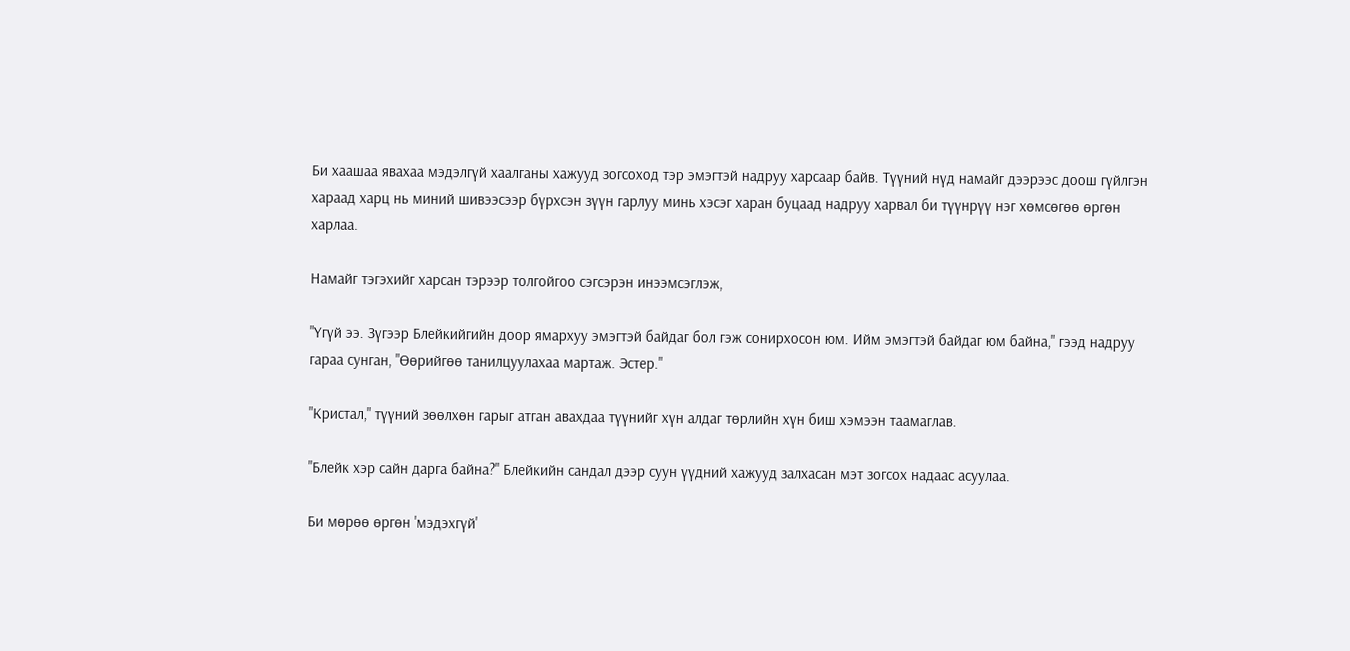Би хаашаа явахаа мэдэлгүй хаалганы хажууд зогсоход тэр эмэгтэй надруу харсаар байв. Түүний нүд намайг дээрээс доош гүйлгэн хараад харц нь миний шивээсээр бүрхсэн зүүн гарлуу минь хэсэг харан буцаад надруу харвал би түүнрүү нэг хөмсөгөө өргөн харлаа.

Намайг тэгэхийг харсан тэрээр толгойгоо сэгсэрэн инээмсэглэж,

"Үгүй ээ. Зүгээр Блейкийгийн доор ямархуу эмэгтэй байдаг бол гэж сонирхосон юм. Ийм эмэгтэй байдаг юм байна," гээд надруу гараа сунган, "Өөрийгөө танилцуулахаа мартаж. Эстер."

"Кристал," түүний зөөлхөн гарыг атган авахдаа түүнийг хүн алдаг төрлийн хүн биш хэмээн таамаглав.

"Блейк хэр сайн дарга байна?" Блейкийн сандал дээр суун үүдний хажууд залхасан мэт зогсох надаас асуулаа.

Би мөрөө өргөн 'мэдэхгүй'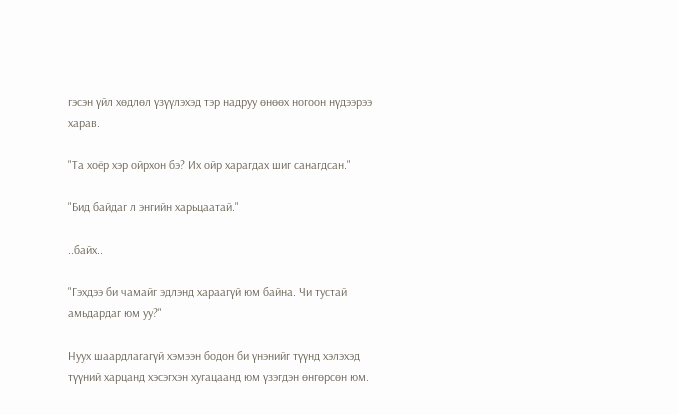гэсэн үйл хөдлөл үзүүлэхэд тэр надруу өнөөх ногоон нүдээрээ харав.

"Та хоёр хэр ойрхон бэ? Их ойр харагдах шиг санагдсан."

"Бид байдаг л энгийн харьцаатай."

..байх..

"Гэхдээ би чамайг эдлэнд хараагүй юм байна. Чи тустай амьдардаг юм уу?"

Нуух шаардлагагүй хэмээн бодон би үнэнийг түүнд хэлэхэд түүний харцанд хэсэгхэн хугацаанд юм үзэгдэн өнгөрсөн юм.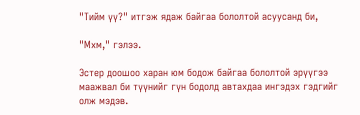"Тийм үү?" итгэж ядаж байгаа бололтой асуусанд би,

"Мхм," гэлээ.

Эстер доошоо харан юм бодож байгаа бололтой эрүүгээ маажвал би түүнийг гүн бодолд автахдаа ингэдэх гэдгийг олж мэдэв.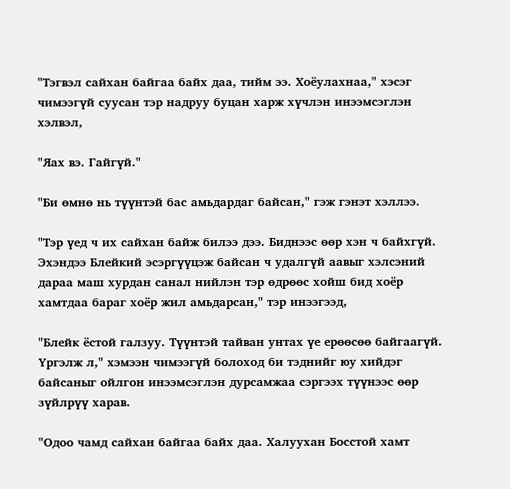"Тэгвэл сайхан байгаа байх даа, тийм ээ. Хоёулахнаа," хэсэг чимээгүй суусан тэр надруу буцан харж хүчлэн инээмсэглэн хэлвэл,

"Яах вэ. Гайгүй."

"Би өмнө нь түүнтэй бас амьдардаг байсан," гэж гэнэт хэллээ.

"Тэр үед ч их сайхан байж билээ дээ. Биднээс өөр хэн ч байхгүй. Эхэндээ Блейкий эсэргүүцэж байсан ч удалгүй аавыг хэлсэний дараа маш хурдан санал нийлэн тэр өдрөөс хойш бид хоёр хамтдаа бараг хоёр жил амьдарсан," тэр инээгээд,

"Блейк ёстой галзуу. Түүнтэй тайван унтах үе ерөөсөө байгаагүй. Үргэлж л," хэмээн чимээгүй болоход би тэднийг юу хийдэг байсаныг ойлгон инээмсэглэн дурсамжаа сэргээх түүнээс өөр зүйлрүү харав.

"Одоо чамд сайхан байгаа байх даа. Халуухан Босстой хамт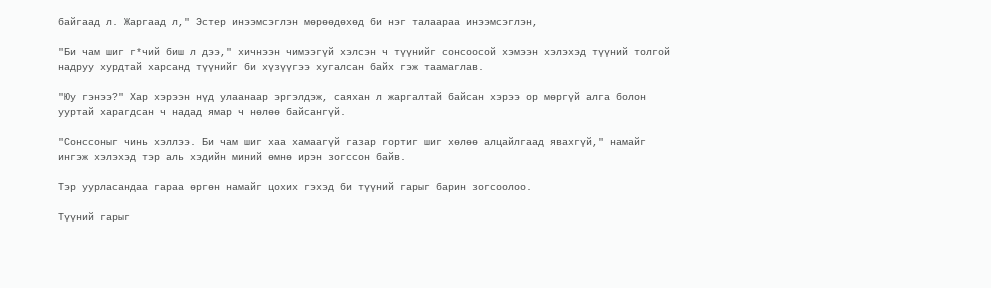байгаад л. Жаргаад л," Эстер инээмсэглэн мөрөөдөхөд би нэг талаараа инээмсэглэн,

"Би чам шиг г*чий биш л дээ," хичнээн чимээгүй хэлсэн ч түүнийг сонсоосой хэмээн хэлэхэд түүний толгой надруу хурдтай харсанд түүнийг би хүзүүгээ хугалсан байх гэж таамаглав.

"Юу гэнээ?" Хар хэрээн нүд улаанаар эргэлдэж, саяхан л жаргалтай байсан хэрээ ор мөргүй алга болон ууртай харагдсан ч надад ямар ч нөлөө байсангүй.

"Сонссоныг чинь хэллээ. Би чам шиг хаа хамаагүй газар гортиг шиг хөлөө алцайлгаад явахгүй," намайг ингэж хэлэхэд тэр аль хэдийн миний өмнө ирэн зогссон байв.

Тэр уурласандаа гараа өргөн намайг цохих гэхэд би түүний гарыг барин зогсоолоо.

Түүний гарыг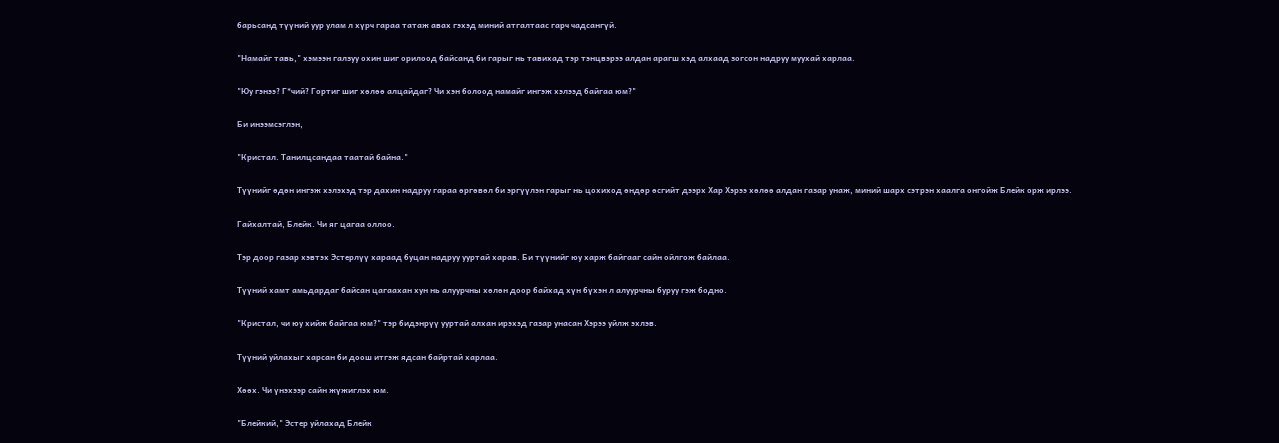барьсанд түүний уур улам л хүрч гараа татаж авах гэхэд миний атгалтаас гарч чадсангүй.

"Намайг тавь," хэмээн галзуу охин шиг орилоод байсанд би гарыг нь тавихад тэр тэнцвэрээ алдан арагш хэд алхаад зогсон надруу муухай харлаа.

"Юу гэнээ? Г*чий? Гортиг шиг хөлөө алцайдаг? Чи хэн болоод намайг ингэж хэлээд байгаа юм?"

Би инээмсэглэн,

"Кристал. Танилцсандаа таатай байна."

Түүнийг өдөн ингэж хэлэхэд тэр дахин надруу гараа өргөвөл би эргүүлэн гарыг нь цохиход өндөр өсгийт дээрх Хар Хэрээ хөлөө алдан газар унаж, миний шарх сэтрэн хаалга онгойж Блейк орж ирлээ.

Гайхалтай, Блейк. Чи яг цагаа оллоо.

Тэр доор газар хэвтэх Эстерлүү хараад буцан надруу ууртай харав. Би түүнийг юу харж байгааг сайн ойлгож байлаа.

Түүний хамт амьдардаг байсан цагаахан хун нь алуурчны хөлөн доор байхад хүн бүхэн л алуурчны буруу гэж бодно.

"Кристал, чи юу хийж байгаа юм?" тэр бидэнрүү ууртай алхан ирэхэд газар унасан Хэрээ уйлж эхлэв.

Түүний уйлахыг харсан би доош итгэж ядсан байртай харлаа.

Хөөх. Чи үнэхээр сайн жүжиглэх юм.

"Блейкий," Эстер уйлахад Блейк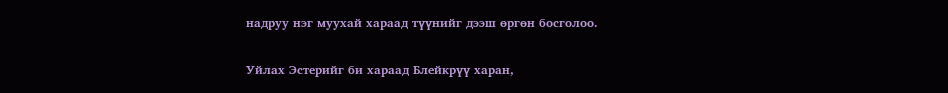надруу нэг муухай хараад түүнийг дээш өргөн босголоо.

Уйлах Эстерийг би хараад Блейкрүү харан,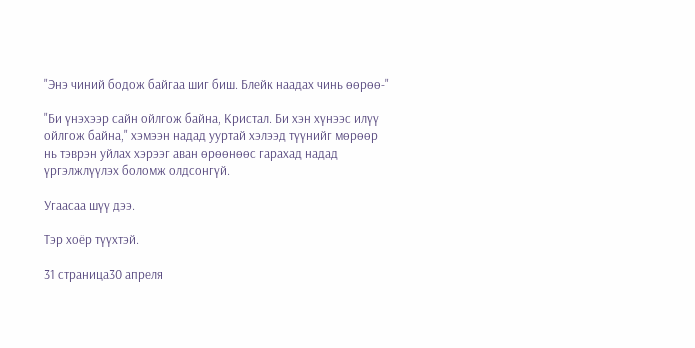"Энэ чиний бодож байгаа шиг биш. Блейк наадах чинь өөрөө-"

"Би үнэхээр сайн ойлгож байна, Кристал. Би хэн хүнээс илүү ойлгож байна," хэмээн надад ууртай хэлээд түүнийг мөрөөр нь тэврэн уйлах хэрээг аван өрөөнөөс гарахад надад үргэлжлүүлэх боломж олдсонгүй.

Угаасаа шүү дээ.

Тэр хоёр түүхтэй.

31 страница30 апреля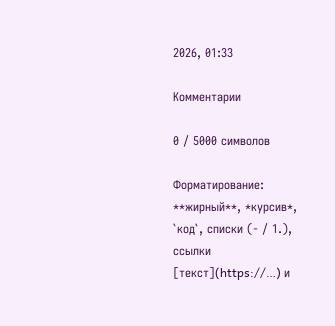2026, 01:33

Комментарии

0 / 5000 символов

Форматирование: **жирный**, *курсив*, `код`, списки (- / 1.), ссылки [текст](https://…) и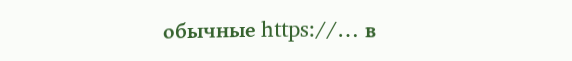обычные https://… в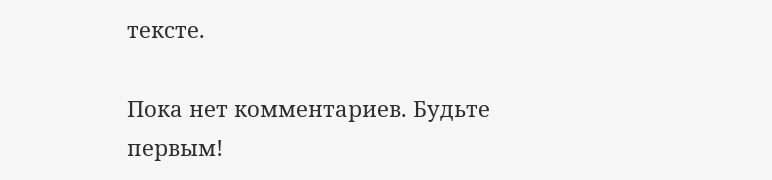тексте.

Пока нет комментариев. Будьте первым!